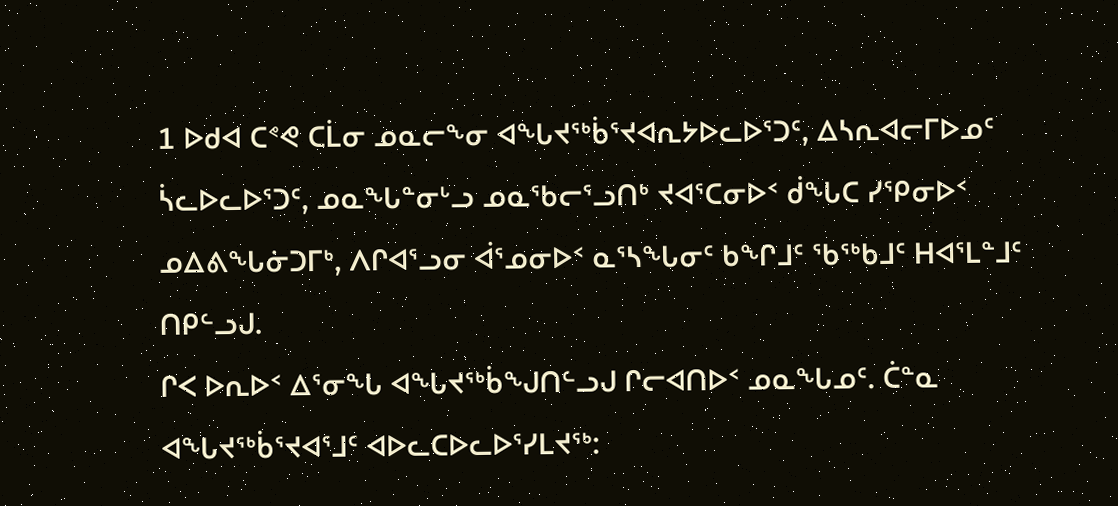1 ᐅᑯᐊ ᑕᕝᕙ ᑕᒫᓂ ᓄᓇᓕᖕᓂ ᐊᖓᔪᖅᑳᕐᔪᐊᕆᔭᐅᓚᐅᕐᑐᑦ, ᐃᓴᕆᐊᓕᒥᐅᓄᑦ ᓵᓚᐅᓚᐅᕐᑐᑦ, ᓄᓇᖓᓐᓂᒡᓗ ᓄᓇᖃᓕᕐᓗᑎᒃ ᔪᐊᕐᑕᓂᐅᑉ ᑰᖓᑕ ᓯᕿᓂᐅᑉ ᓄᐃᕕᖓᓃᑐᒥᒃ, ᐱᒋᐊᕐᓗᓂ ᐋᕐᓄᓂᐅᑉ ᓇᕐᓴᖓᓂᑦ ᑲᖏᒧᑦ ᖃᖅᑲᒧᑦ ᕼᐊᕐᒪᓐᒧᑦ ᑎᑭᓪᓗᒍ.
ᒋᐸ ᐅᕆᐅᑉ ᐃᕐᓂᖓ ᐊᖓᔪᖅᑳᖑᑎᓪᓗᒍ ᒋᓕᐊᑎᐅᑉ ᓄᓇᖓᓄᑦ. ᑖᓐᓇ ᐊᖓᔪᖅᑳᕐᔪᐊᕐᒧᑦ ᐊᐅᓚᑕᐅᓚᐅᕐᓯᒪᔪᖅ: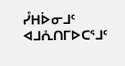ᓮᕼᐆᓂᒧᑦ ᐊᒧᕅᑎᒥᐅᑕᕐᒧᑦ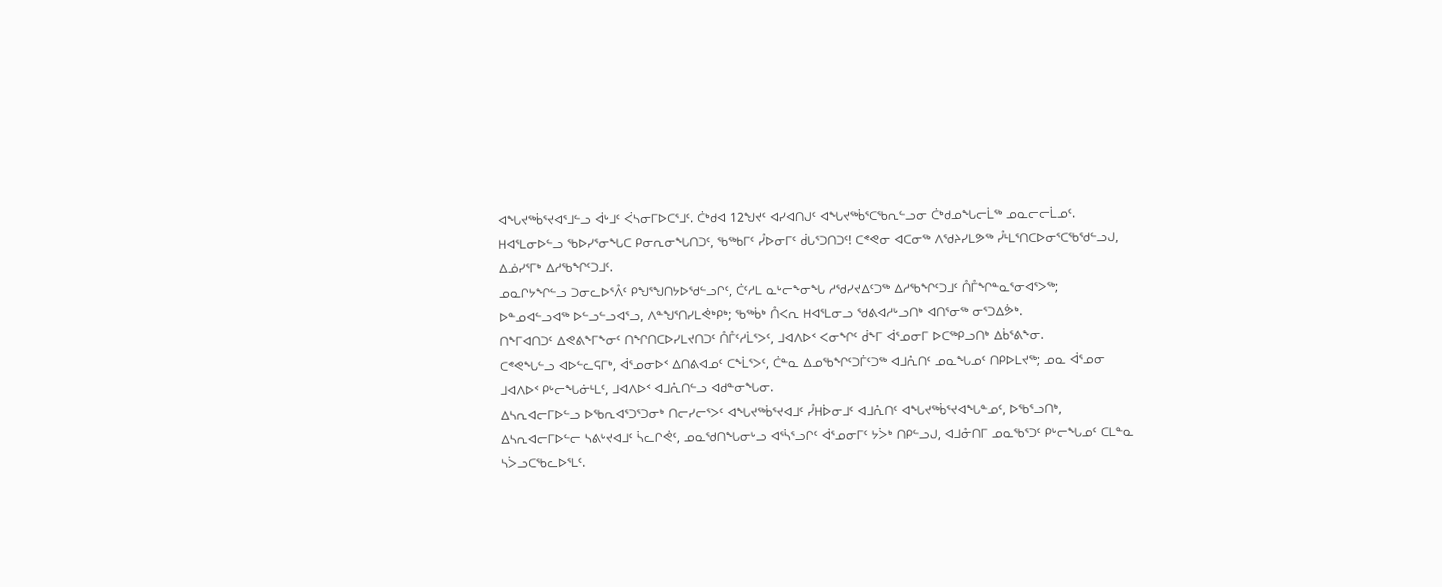ᐊᖓᔪᖅᑳᕐᔪᐊᕐᒧᓪᓗ ᐋᒡᒧᑦ ᐹᓴᓂᒥᐅᑕᕐᒧᑦ. ᑖᒃᑯᐊ 12ᖑᔪᑦ ᐊᓯᐊᑎᒍᑦ ᐊᖓᔪᖅᑳᕐᑕᖃᕆᓪᓗᓂ ᑖᒃᑯᓄᖓᓕᒫᖅ ᓄᓇᓕᓕᒫᓄᑦ.
ᕼᐊᕐᒪᓂᐅᓪᓗ ᖃᐅᓯᕐᓂᖓᑕ ᑭᓂᕆᓂᖓᑎᑐᑦ, ᖃᖅᑲᒥᑦ ᓮᐅᓂᒥᑦ ᑰᒐᕐᑐᑎᑐᑦ! ᑕᕝᕙᓂ ᐊᑕᓂᖅ ᐱᖁᔨᓯᒪᕗᖅ ᓮᒻᒪᕐᑎᑕᐅᓂᕐᑕᖃᖁᓪᓗᒍ, ᐃᓅᓯᕐᒥᒃ ᐃᓱᖃᖏᑦᑐᒧᑦ.
ᓄᓇᒋᔭᖏᓪᓗ ᑐᓂᓚᐅᕐᐰᑦ ᑭᖑᕐᖑᑎᔭᐅᖁᓪᓗᒋᑦ, ᑖᑦᓱᒪ ᓇᒡᓕᖕᓂᖓ ᓱᖁᓯᔪᐃᑦᑐᖅ ᐃᓱᖃᖏᑦᑐᒧᑦ ᑍᒤᖏᓐᓇᕐᓂᐊᕐᐳᖅ;
ᐅᓐᓄᐊᓪᓗᐊᖅ ᐅᓪᓗᓪᓗᐊᕐᓗ, ᐱᓐᖑᕐᑎᓯᒪᕚᒃᑭᒃ; ᖃᖅᑳᒃ ᑍᐸᕆ ᕼᐊᕐᒪᓂᓗ ᖁᕕᐊᓱᒡᓗᑎᒃ ᐊᑎᕐᓂᖅ ᓂᕐᑐᐃᕘᒃ.
ᑎᖕᒥᐊᑎᑐᑦ ᐃᕙᕕᖕᒥᖕᓂᑦ ᑎᖏᑎᑕᐅᓯᒪᔪᑎᑐᑦ ᑍᒤᑦᓱᒫᕐᐳᑦ, ᒧᐊᐱᐅᑉ ᐸᓂᖏᑦ ᑰᖕᒥ ᐋᕐᓄᓂᒥ ᐅᑕᖅᑭᓗᑎᒃ ᐃᑳᕐᕕᖕᓂ.
ᑕᕝᕙᖓᓪᓗ ᐊᐅᓪᓚᕋᒥᒃ, ᐋᕐᓄᓂᐅᑉ ᐃᑎᕕᐊᓄᑦ ᑕᖕᒫᕐᐳᑦ, ᑖᓐᓇ ᐃᓄᖃᖏᑦᑐᒦᑦᑐᖅ ᐊᒧᕅᑎᑦ ᓄᓇᖓᓄᑦ ᑎᑭᐅᒪᔪᖅ; ᓄᓇ ᐋᕐᓄᓂ ᒧᐊᐱᐅᑉ ᑭᒡᓕᖓᓃᒻᒪᑦ, ᒧᐊᐱᐅᑉ ᐊᒧᕅᑎᓪᓗ ᐊᑯᓐᓂᖓᓂ.
ᐃᓴᕆᐊᓕᒥᐅᓪᓗ ᐅᖃᕆᐊᕐᑐᕐᑐᓂᒃ ᑎᓕᓯᓕᕐᐳᑦ ᐊᖓᔪᖅᑳᕐᔪᐊᒧᑦ ᓮᕼᐆᓂᒧᑦ ᐊᒧᕅᑎᑦ ᐊᖓᔪᖅᑳᕐᔪᐊᖓᓐᓄᑦ, ᐅᖃᕐᓗᑎᒃ,
ᐃᓴᕆᐊᓕᒥᐅᓪᓕ ᓴᕕᒡᔪᐊᒧᑦ ᓵᓚᒋᕚᑦ, ᓄᓇᖁᑎᖓᓂᒡᓗ ᐊᕐᓵᕐᓗᒋᑦ ᐋᕐᓄᓂᒥᑦ ᔭᐴᒃ ᑎᑭᓪᓗᒍ, ᐊᒧᓁᑎᒥ ᓄᓇᖃᕐᑐᑦ ᑭᒡᓕᖓᓄᑦ ᑕᒪᓐᓇ ᓴᐴᓗᑕᖃᓚᐅᕐᒪᑦ.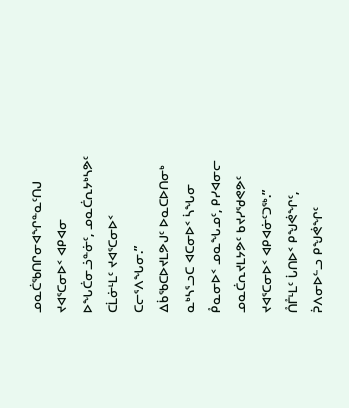ᓄᓇᑖᖃᑎᒋᓂᐊᖏᓐᓇᑦᑎᒍ ᔪᐊᕐᑕᓂᐅᑉ ᐊᑭᐊᓂ ᐅᖓᑖᓂᓘᓐᓃᑦ, ᓄᓇᑖᕆᔭᒃᓴᕗᑦ ᑕᒫᓃᒻᒪᑦ ᔪᐊᕐᑕᓂᐅᑉ ᑕᓕᕐᐱᖓᓂ.”
ᐃᑳᖃᑕᐅᔪᒪᕗᒍᑦ ᐅᓇᑕᐅᑎᓂᒃ ᓇᒃᓴᕐᓗᑕ ᐊᑕᓂᐅᑉ ᓵᖓᓂ ᑬᓇᓂᐅᑉ ᓄᓇᖓᓄᑦ, ᑭᓯᐊᓂᓕ ᓄᓇᑖᕆᔪᒪᔭᕗᑦ ᑲᔪᓯᖁᕙᕗᑦ ᔪᐊᕐᑕᓂᐅᑉ ᐊᑭᐊᓃᑦᑐᖅ.”
ᑍᒤᒻᒪᑦ ᒑᑎᐅᑉ ᑭᖑᕚᖏᑦ, ᕉᐱᓂᐅᓪᓗ ᑭᖑᕚᖏᑦ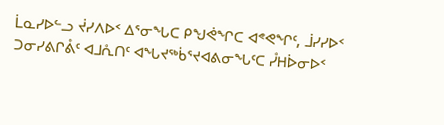ᒫᓇᓯᐅᓪᓗ ᔫᓯᐱᐅᑉ ᐃᕐᓂᖓᑕ ᑭᖑᕚᖏᑕ ᐊᕝᕙᖏᑦ, ᒨᓯᓯᐅᑉ ᑐᓂᓯᕕᒋᕔᑦ ᐊᒧᕅᑎᑦ ᐊᖓᔪᖅᑳᕐᔪᐊᕕᓂᖓᑦᑕ ᓮᕼᐆᓂᐅᑉ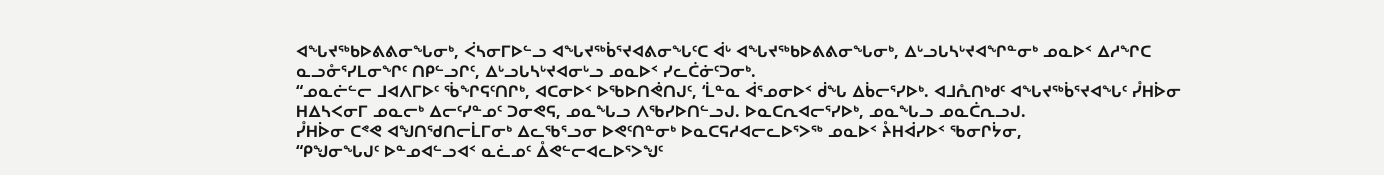ᐊᖓᔪᖅᑲᐅᕕᕕᓂᖓᓂᒃ, ᐹᓴᓂᒥᐅᓪᓗ ᐊᖓᔪᖅᑳᕐᔪᐊᕕᓂᖓᑦᑕ ᐋᒡ ᐊᖓᔪᖅᑲᐅᕕᕕᓂᖓᓂᒃ, ᐃᒡᓗᒐᓴᒡᔪᐊᖏᓐᓂᒃ ᓄᓇᐅᑉ ᐃᓱᖏᑕ ᓇᓗᓁᕐᓯᒪᓂᖏᑦ ᑎᑭᓪᓗᒋᑦ, ᐃᒡᓗᒐᓴᒡᔪᐊᓂᒡᓗ ᓄᓇᐅᑉ ᓯᓚᑖᓃᑦᑐᓂᒃ.
“ᓄᓇᓖᓪᓕ ᒧᐊᐱᒥᐅᑦ ᖄᖏᕋᑦᑎᒋᒃ, ᐊᑕᓂᐅᑉ ᐅᖃᐅᑎᕚᑎᒍᑦ, ‘ᒫᓐᓇ ᐋᕐᓄᓂᐅᑉ ᑰᖓ ᐃᑳᓕᕐᓯᐅᒃ. ᐊᒧᕅᑎᒃᑯᑦ ᐊᖓᔪᖅᑳᕐᔪᐊᖓᑦ ᓮᕼᐆᓂ ᕼᐃᓴᐸᓂᒥ ᓄᓇᓕᒃ ᐃᓕᑦᓯᓐᓄᑦ ᑐᓂᕙᕋ, ᓄᓇᖓᓗ ᐱᖃᓯᐅᑎᓪᓗᒍ. ᐅᓇᑕᕆᐊᓕᕐᓯᐅᒃ, ᓄᓇᖓᓗ ᓄᓇᑖᕆᓗᒍ.
ᓮᕼᐆᓂ ᑕᕝᕙ ᐊᖑᑎᖁᑎᓕᒫᒥᓂᒃ ᐃᓚᖃᕐᓗᓂ ᐅᕙᑦᑎᓐᓂᒃ ᐅᓇᑕᕋᓱᐊᓕᓚᐅᕐᐳᖅ ᓄᓇᐅᑉ ᔧᕼᐋᓯᐅᑉ ᖃᓂᒋᔮᓂ,
“ᑭᖑᓂᖓᒍᑦ ᐅᓐᓄᐊᓪᓗᐊᑉ ᓇᓛᓄᑦ ᐂᕙᓪᓕᐊᓚᐅᕐᐳᖑᑦ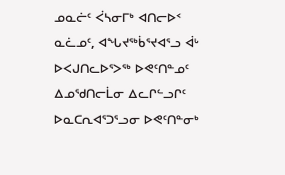ᓄᓇᓖᑦ ᐹᓴᓂᒥᒃ ᐊᑎᓕᐅᑉ ᓇᓛᓄᑦ, ᐊᖓᔪᖅᑳᕐᔪᐊᕐᓗ ᐋᒡ ᐅᐸᒍᑎᓚᐅᕐᐳᖅ ᐅᕙᑦᑎᓐᓄᑦ ᐃᓄᖁᑎᓕᒫᓂ ᐃᓚᒋᓪᓗᒋᑦ ᐅᓇᑕᕆᐊᕐᑐᕐᓗᓂ ᐅᕙᑦᑎᓐᓂᒃ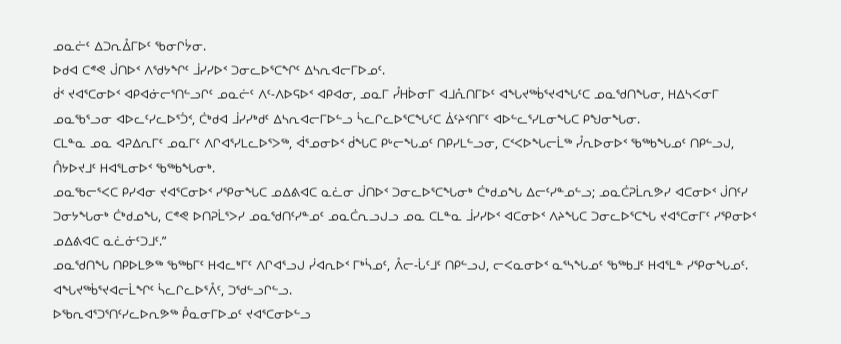ᓄᓇᓖᑦ ᐃᑐᕆᐂᒥᐅᑦ ᖃᓂᒋᔮᓂ.
ᐅᑯᐊ ᑕᕝᕙ ᒎᑎᐅᑉ ᐱᖁᔭᖏᑦ ᒨᓯᓯᐅᑉ ᑐᓂᓚᐅᕐᑕᖏᑦ ᐃᓴᕆᐊᓕᒥᐅᓄᑦ.
ᑰᑉ ᔪᐊᕐᑕᓂᐅᑉ ᐊᑭᐊᓃᓕᕐᑎᓪᓗᒋᑦ ᓄᓇᓖᑦ ᐱᑦ-ᐱᐅᕋᐅᑉ ᐊᑭᐊᓂ, ᓄᓇᒥ ᓮᕼᐆᓂᒥ ᐊᒧᕅᑎᒥᐅᑦ ᐊᖓᔪᖅᑳᕐᔪᐊᖓᑦᑕ ᓄᓇᖁᑎᖓᓂ, ᕼᐃᓴᐸᓂᒥ ᓄᓇᖃᕐᓗᓂ ᐊᐅᓚᑦᓯᓚᐅᕐᑑᑉ, ᑖᒃᑯᐊ ᒨᓯᓯᒃᑯᑦ ᐃᓴᕆᐊᓕᒥᐅᓪᓗ ᓵᓚᒋᓚᐅᕐᑕᖓᑦᑕ ᐄᑦᔨᑉᑎᒥᑦ ᐊᐅᓪᓚᕐᓯᒪᓂᖓᑕ ᑭᖑᓂᖓᓂ.
ᑕᒪᓐᓇ ᓄᓇ ᐊᕈᐃᕆᒥᑦ ᓄᓇᒥᑦ ᐱᒋᐊᕐᓯᒪᓚᐅᕐᐳᖅ, ᐋᕐᓄᓂᐅᑉ ᑰᖓᑕ ᑭᒡᓕᖓᓄᑦ ᑎᑭᓯᒪᓪᓗᓂ, ᑕᑉᐸᐅᖓᓕᒫᖅ ᓮᕆᐅᓂᐅᑉ ᖃᖅᑲᖓᓄᑦ ᑎᑭᓪᓗᒍ, ᑍᔭᐅᔪᒧᑦ ᕼᐊᕐᒪᓂᐅᑉ ᖃᖅᑲᖓᓂᒃ.
ᓄᓇᖃᓕᕐᐸᑕ ᑭᓯᐊᓂ ᔪᐊᕐᑕᓂᐅᑉ ᓯᕿᓂᖓᑕ ᓄᐃᕕᐊᑕ ᓇᓛᓂ ᒎᑎᐅᑉ ᑐᓂᓚᐅᕐᑕᖓᓂᒃ ᑖᒃᑯᓄᖓ ᐃᓕᑦᓯᓐᓄᓪᓗ; ᓄᓇᑖᕈᒫᕆᕗᓯ ᐊᑕᓂᐅᑉ ᒎᑎᑦᓯ ᑐᓂᔭᖓᓂᒃ ᑖᒃᑯᓄᖓ, ᑕᕝᕙ ᐅᑎᕈᒫᕐᐳᓯ ᓄᓇᖁᑎᑦᓯᓐᓄᑦ ᓄᓇᑖᕆᓗᒍᓗ ᓄᓇ ᑕᒪᓐᓇ ᒨᓯᓯᐅᑉ ᐊᑕᓂᐅᑉ ᐱᔨᖓᑕ ᑐᓂᓚᐅᕐᑕᖓ ᔪᐊᕐᑕᓂᒥᑦ ᓯᕿᓂᐅᑉ ᓄᐃᕕᐊᑕ ᓇᓛᓃᑦᑐᒧᑦ.”
ᓄᓇᖁᑎᖓ ᑎᑭᐅᒪᕗᖅ ᖃᖅᑲᒥᑦ ᕼᐊᓚᒃᒥᑦ ᐱᒋᐊᕐᓗᒍ ᓰᐊᕆᐅᑉ ᒥᒃᓵᓄᑦ, ᐰᓕ-ᒑᑦᒧᑦ ᑎᑭᓪᓗᒍ, ᓕᐸᓇᓂᐅᑉ ᓇᕐᓴᖓᓄᑦ ᖃᖅᑲᒧᑦ ᕼᐊᕐᒪᓐ ᓯᕿᓂᖓᓄᑦ. ᐊᖓᔪᖅᑳᕐᔪᐊᓕᒫᖏᑦ ᓵᓚᒋᓚᐅᕐᐰᑦ, ᑐᖁᓪᓗᒋᓪᓗ.
ᐅᖃᕆᐊᕐᑐᕐᑎᑦᓯᓚᐅᕆᕗᖅ ᑬᓇᓂᒥᐅᓄᑦ ᔪᐊᕐᑕᓂᐅᓪᓗ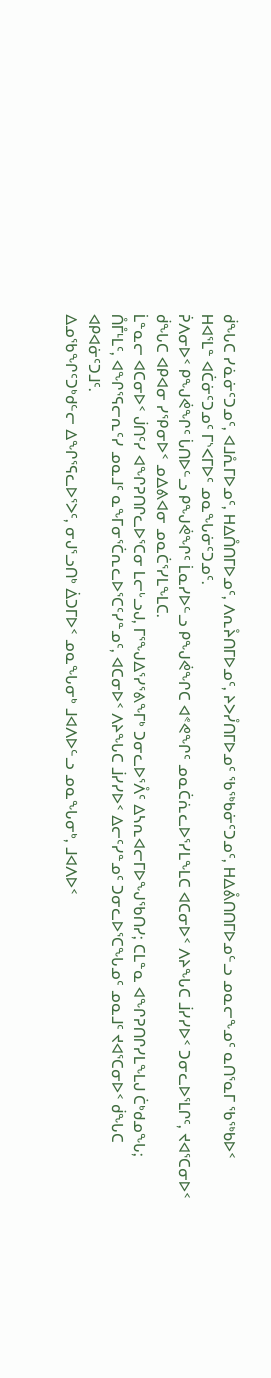ᑰᖓᑕ ᓯᓈᓃᑦᑐᓄᑦ, ᐊᒧᕅᒥᐅᓄᑦ, ᕼᐃᑍᑎᒥᐅᓄᑦ, ᐱᕆᔧᑎᒥᐅᓄᑦ, ᔨᐳᓮᑎᒥᐅᓄᑦ ᖃᖅᑲᓃᑦᑐᓄᑦ, ᕼᐃᕔᑎᑎᒥᐅᓄᓪᓗ ᓄᓇᓕᖕᓄᑦ ᓇᑎᕐᓇᒥ ᖃᖅᑲᐅᑉ ᕼᐊᕐᒪᓐ ᐊᑖᓃᑦᑐᓄᑦ ᒥᔅᐸᒥᐅᑦ ᓄᓇᖓᓃᑦᑐᓄᑦ.
ᕉᐱᓂᐅᑉ ᑭᖑᕚᖏᑦ ᒑᑎᐅᓪᓗ ᑭᖑᕚᖏᑦ ᒫᓇᓯᐅᓪᓗ ᑭᖑᕚᖏᑕ ᐊᕝᕙᖏᑦ ᓄᓇᑖᕇᓚᐅᕐᓯᒪᖕᒪᑕ ᐊᑕᓂᐅᑉ ᐱᔨᖓᑕ ᒨᓯᓯᐅᑉ ᑐᓂᓚᐅᕐᒪᒋᑦ, ᔪᐊᕐᑕᓂᐅᑉ ᑰᖓᑕ ᐊᑭᐊᓂ ᓯᕿᓂᐅᑉ ᓄᐃᕕᐊᓂ ᓄᓇᑖᕐᓯᒪᖕᒪᑕ.
ᒫᓐᓇᓕ ᐊᑕᓂᐅᑉ ᒎᑎᑦᓯ ᐊᖏᕈᑎᒋᓚᐅᕐᑕᓂ ᒪᓕᒡᓗᒍ, ᒥᕐᖑᐃᕐᓯᕐᕕᖕᒥᒃ ᑐᓂᓚᐅᕐᐰᑦ ᐃᓴᕆᐊᓕᒥᐅᖑᖃᑎᓯ; ᑕᒪᓐᓇ ᐊᖏᕈᑎᒋᓯᒪᖕᒪᒍ ᑖᒃᑯᓄᖓ; ᑍᒤᒻᒪᑦ, ᐊᖏᕐᕋᓕᕆᑦᓯ ᓄᓇᒧᑦ ᓇᖕᒥᓂᕐᑖᕆᓚᐅᕐᑕᑦᓯᓐᓄᑦ, ᐊᑕᓂᐅᑉ ᐱᔨᖓᑕ ᒨᓯᓯᐅᑉ ᐃᓕᑦᓯᓐᓄᑦ ᑐᓂᓚᐅᕐᑕᖓᓄᑦ ᓄᓇᒧᑦ ᔪᐊᕐᑕᓂᐅᑉ ᑰᖓᑕ ᐊᑭᐊᓃᑦᑐᒧᑦ.
ᐃᓄᖃᖏᑦᑐᒃᑯᓪᓕ ᐃᖏᕐᕋᓚᐅᕐᐳᑦ, ᓂᒍᕐᓗᑎᒃ ᐄᑐᒥᐅᑉ ᓄᓇᖓᓂᒃ ᒧᐊᐱᐅᓪᓗ ᓄᓇᖓᓂᒃ, ᒧᐊᐱᐅᑉ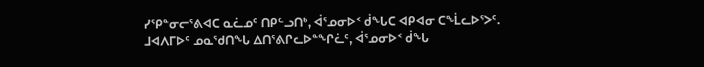ᓯᕿᓐᓂᓕᕐᕕᐊᑕ ᓇᓛᓄᑦ ᑎᑭᓪᓗᑎᒃ, ᐋᕐᓄᓂᐅᑉ ᑰᖓᑕ ᐊᑭᐊᓂ ᑕᖕᒫᓚᐅᕐᐳᑦ. ᒧᐊᐱᒥᐅᑦ ᓄᓇᖁᑎᖓ ᐃᑎᕐᕕᒋᓚᐅᓐᖏᓛᑦ, ᐋᕐᓄᓂᐅᑉ ᑰᖓ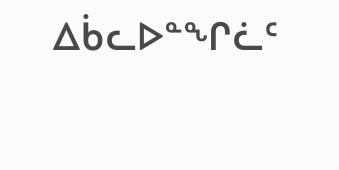ᐃᑳᓚᐅᓐᖏᓛᑦ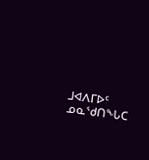ᒧᐊᐱᒥᐅᑦ ᓄᓇᖁᑎᖓᑕ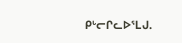ᑭᒡᓕᒋᓚᐅᕐᒪᒍ.